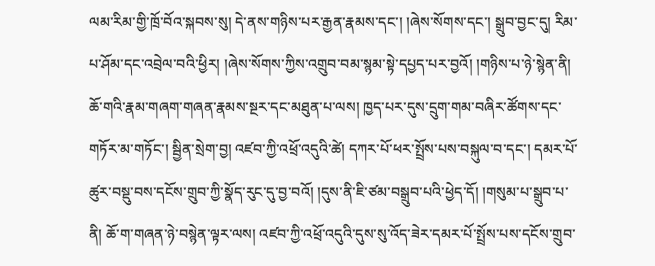ལམ་རིམ་གྱི་ཁྲོ་བོའ་སྐབས་སུ། དེ་ནས་གཉིས་པར་རྒྱན་རྣམས་དང་། །ཞེས་སོགས་དང་། སྒྲུབ་བྱང་དུ། རིམ་པ་ཤོམ་དང་འབྲེལ་བའི་ཕྱིར། །ཞེས་སོགས་ཀྱིས་འགྲུབ་བམ་སྙམ་སྟེ་དཔྱད་པར་བྱའོ། །གཉིས་པ་ཉེ་སྙེན་ནི། ཆོ་གའི་རྣམ་གཞག་གཞན་རྣམས་སྔར་དང་མཐུན་པ་ལས། ཁྱད་པར་དུས་དྲུག་གམ་བཞིར་ཚོགས་དང་གཏོར་མ་གཏོང་། སྦྱིན་སྲེག་བྱ། འཛབ་ཀྱི་འཕྲོ་འདུའི་ཚེ། དཀར་པོ་ཕར་སྤྲོས་པས་བསྐུལ་བ་དང་། དམར་པོ་ཚུར་བསྡུ་བས་དངོས་གྲུབ་ཀྱི་སྣོད་རུང་དུ་བྱ་བའོ། །དུས་ནི་ཇི་ཙམ་བསྒྲུབ་པའི་ཕྱེད་དོ། །གསུམ་པ་སྒྲུབ་པ་ནི། ཆོ་ག་གཞན་ཉེ་བསྙེན་ལྟར་ལས། འཛབ་ཀྱི་འཕྲོ་འདུའི་དུས་སུ་འོད་ཟེར་དམར་པོ་སྤྲོས་པས་དངོས་གྲུབ་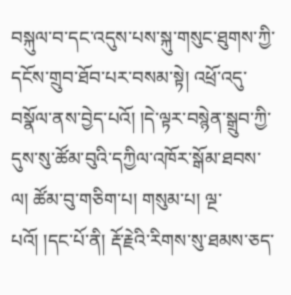བསྐུལ་བ་དང་འདུས་པས་སྐུ་གསུང་ཐུགས་ཀྱི་དངོས་གྲུབ་ཐོབ་པར་བསམ་སྟེ། འཕྲོ་འདུ་བསྣོལ་ནས་བྱེད་པའོ། །དེ་ལྟར་བསྙེན་སྒྲུབ་ཀྱི་དུས་སུ་ཚོམ་བུའི་དཀྱིལ་འཁོར་སྒོམ་ཐབས་ལ། ཚོམ་བུ་གཅིག་པ། གསུམ་པ། ལྔ་པའོ། །དང་པོ་ནི། རྡོ་རྗེའི་རིགས་སུ་ཐམས་ཅད་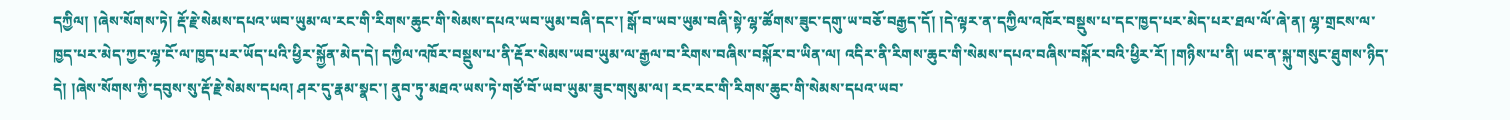དཀྱིལ། །ཞེས་སོགས་ཏེ། རྡོ་རྗེ་སེམས་དཔའ་ཡབ་ཡུམ་ལ་རང་གི་རིགས་ཆུང་གི་སེམས་དཔའ་ཡབ་ཡུམ་བཞི་དང་། སྒོ་བ་ཡབ་ཡུམ་བཞི་སྟེ་ལྷ་ཚོགས་ཟུང་དགུ་ཡ་བཅོ་བརྒྱད་དོ། །དེ་ལྟར་ན་དཀྱིལ་འཁོར་བསྡུས་པ་དང་ཁྱད་པར་མེད་པར་ཐལ་ལོ་ཞེ་ན། ལྷ་གྲངས་ལ་ཁྱད་པར་མེད་ཀྱང་ལྷ་ངོ་ལ་ཁྱད་པར་ཡོད་པའི་ཕྱིར་སྐྱོན་མེད་དེ། དཀྱིལ་འཁོར་བསྡུས་པ་ནི་རྡོར་སེམས་ཡབ་ཡུམ་ལ་རྒྱལ་བ་རིགས་བཞིས་བསྐོར་བ་ཡིན་ལ། འདིར་ནི་རིགས་ཆུང་གི་སེམས་དཔའ་བཞིས་བསྐོར་བའི་ཕྱིར་རོ། །གཉིས་པ་ནི། ཡང་ན་སྐུ་གསུང་ཐུགས་ཉིད་དེ། །ཞེས་སོགས་ཀྱི་དབུས་སུ་རྡོ་རྗེ་སེམས་དཔའ། ཤར་དུ་རྣམ་སྣང་། ནུབ་ཏུ་མཐའ་ཡས་ཏེ་གཙོ་བོ་ཡབ་ཡུམ་ཟུང་གསུམ་ལ། རང་རང་གི་རིགས་ཆུང་གི་སེམས་དཔའ་ཡབ་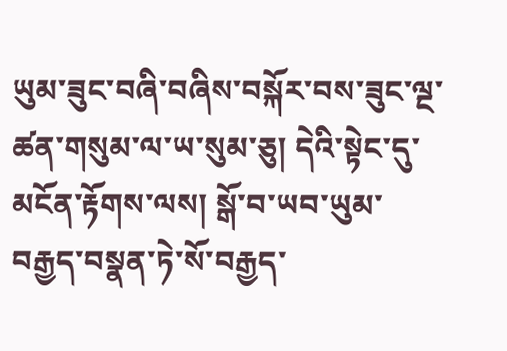ཡུམ་ཟུང་བཞི་བཞིས་བསྐོར་བས་ཟུང་ལྔ་ཚན་གསུམ་ལ་ཡ་སུམ་ཅུ། དེའི་སྟེང་དུ་མངོན་རྟོགས་ལས། སྒོ་བ་ཡབ་ཡུམ་བརྒྱད་བསྣན་ཏེ་སོ་བརྒྱད་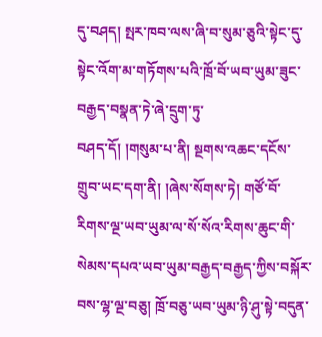དུ་བཤད། སྤར་ཁབ་ལས་ཞི་བ་སུམ་ཅུའི་སྟེང་དུ་སྟེང་འོག་མ་གཏོགས་པའི་ཁྲོ་བོ་ཡབ་ཡུམ་ཟུང་བརྒྱད་བསྣན་ཏེ་ཞེ་དྲུག་ཏུ་
བཤད་དོ། །གསུམ་པ་ནི། སྔགས་འཆང་དངོས་གྲུབ་ཡང་དག་ནི། །ཞེས་སོགས་ཏེ། གཙོ་བོ་རིགས་ལྔ་ཡབ་ཡུམ་ལ་སོ་སོའ་རིགས་ཆུང་གི་སེམས་དཔའ་ཡབ་ཡུམ་བརྒྱད་བརྒྱད་ཀྱིས་བསྐོར་བས་ལྷ་ལྔ་བཅུ། ཁྲོ་བཅུ་ཡབ་ཡུམ་ཉི་ཤུ་སྟེ་བདུན་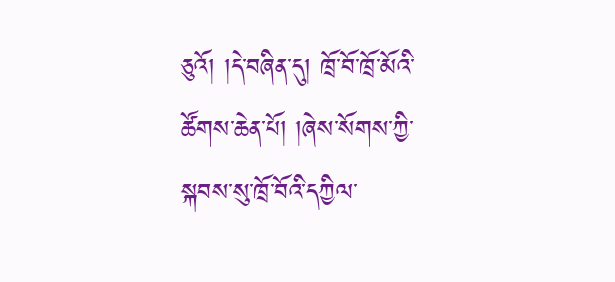ཅུའོ། །དེ་བཞིན་དུ། ཁྲོ་བོ་ཁྲོ་མོའི་ཚོགས་ཆེན་པོ། །ཞེས་སོགས་ཀྱི་སྐབས་སུ་ཁྲོ་བོའི་དཀྱིལ་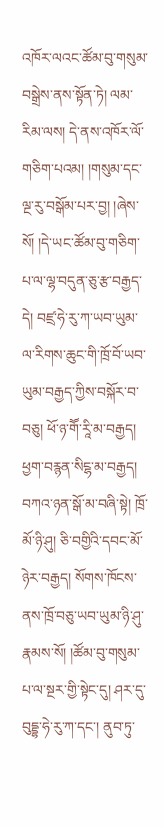འཁོར་ལའང་ཚོམ་བུ་གསུམ་བསྒྲེས་ནས་སྟོན་ཏེ། ལམ་རིམ་ལས། དེ་ནས་འཁོར་ལོ་གཅིག་པའམ། །གསུམ་དང་ལྔ་རུ་བསྒོམ་པར་བྱ། །ཞེས་སོ། །དེ་ཡང་ཚོམ་བུ་གཅིག་པ་ལ་ལྷ་བདུན་ཅུ་རྩ་བརྒྱད་དེ། བཛྲ་ཧེ་རུ་ཀ་ཡབ་ཡུམ་ལ་རིགས་ཆུང་གི་ཁྲོ་བོ་ཡབ་ཡུམ་བརྒྱད་ཀྱིས་བསྐོར་བ་བཅུ། ཕོ་ཉ་གཽ་རཱི་མ་བརྒྱད། ཕྱག་བརྙན་སིངྷ་མ་བརྒྱད། བཀའ་ཉན་སྒོ་མ་བཞི་སྟེ། ཁྲོ་མོ་ཉི་ཤུ། ཅི་བགྱིའི་དབང་མོ་ཉེར་བརྒྱད། སོགས་ཁོངས་ནས་ཁྲོ་བཅུ་ཡབ་ཡུམ་ཉི་ཤུ་རྣམས་སོ། །ཚོམ་བུ་གསུམ་པ་ལ་སྔར་གྱི་སྟེང་དུ། ཤར་དུ་བུདྡྷ་ཧེ་རུ་ཀ་དང་། ནུབ་ཏུ་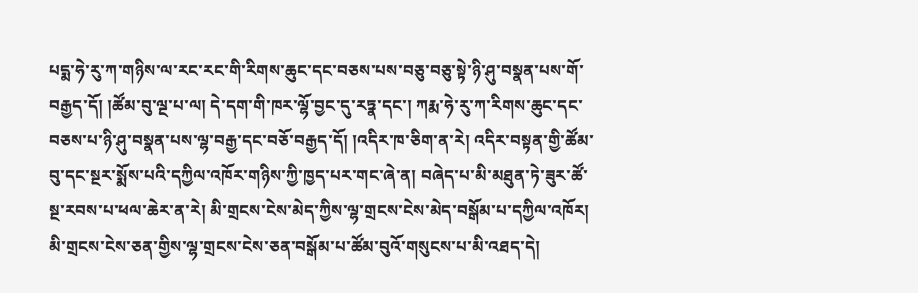པདྨ་ཧེ་རུ་ཀ་གཉིས་ལ་རང་རང་གི་རིགས་ཆུང་དང་བཅས་པས་བཅུ་བཅུ་སྟེ་ཉི་ཤུ་བསྣན་པས་གོ་བརྒྱད་དོ། །ཚོམ་བུ་ལྔ་པ་ལ། དེ་དག་གི་ཁར་ལྷོ་བྱང་དུ་རཏྣ་དང་། ཀརྨ་ཧེ་རུ་ཀ་རིགས་ཆུང་དང་བཅས་པ་ཉི་ཤུ་བསྣན་པས་ལྷ་བརྒྱ་དང་བཅོ་བརྒྱད་དོ། །འདིར་ཁ་ཅིག་ན་རེ། འདིར་བསྟན་གྱི་ཚོམ་བུ་དང་སྔར་སྨོས་པའི་དཀྱིལ་འཁོར་གཉིས་ཀྱི་ཁྱད་པར་གང་ཞེ་ན། བཞེད་པ་མི་མཐུན་ཏེ་ཟུར་ཚོ་སྔ་རབས་པ་ཕལ་ཆེར་ན་རེ། མི་གྲངས་ངེས་མེད་ཀྱིས་ལྷ་གྲངས་ངེས་མེད་བསྒོམ་པ་དཀྱིལ་འཁོར། མི་གྲངས་ངེས་ཅན་གྱིས་ལྷ་གྲངས་ངེས་ཅན་བསྒོམ་པ་ཚོམ་བུའོ་གསུངས་པ་མི་འཐད་དེ།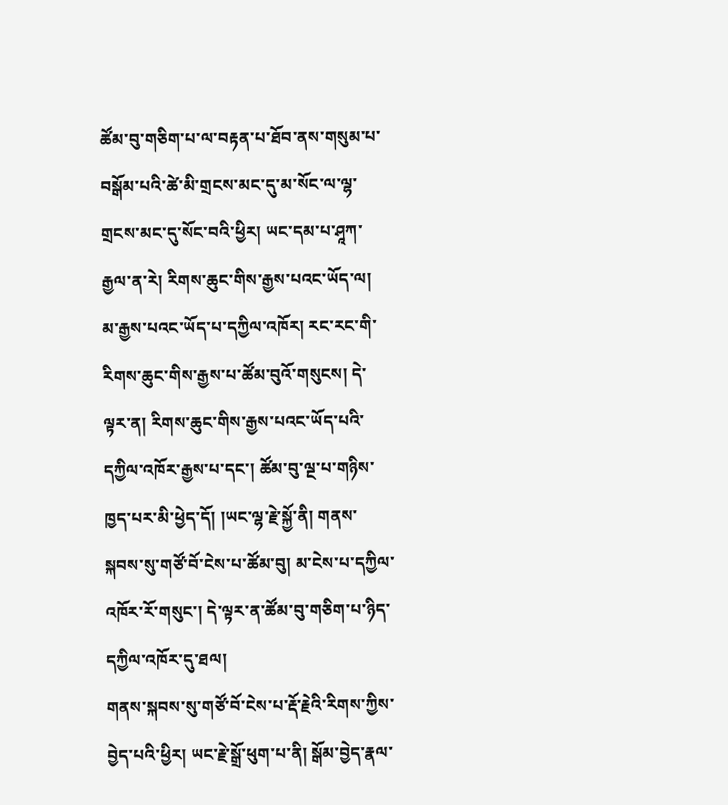ཚོམ་བུ་གཅིག་པ་ལ་བརྟན་པ་ཐོབ་ནས་གསུམ་པ་བསྒོམ་པའི་ཚེ་མི་གྲངས་མང་དུ་མ་སོང་ལ་ལྷ་གྲངས་མང་དུ་སོང་བའི་ཕྱིར། ཡང་དམ་པ་ཤཱཀ་རྒྱལ་ན་རེ། རིགས་ཆུང་གིས་རྒྱས་པའང་ཡོད་ལ། མ་རྒྱས་པའང་ཡོད་པ་དཀྱིལ་འཁོར། རང་རང་གི་རིགས་ཆུང་གིས་རྒྱས་པ་ཚོམ་བུའོ་གསུངས། དེ་ལྟར་ན། རིགས་ཆུང་གིས་རྒྱས་པའང་ཡོད་པའི་དཀྱིལ་འཁོར་རྒྱས་པ་དང་། ཚོམ་བུ་ལྔ་པ་གཉིས་ཁྱད་པར་མི་ཕྱེད་དོ། །ཡང་ལྷ་རྗེ་སྐྱོ་ནི། གནས་སྐབས་སུ་གཙོ་བོ་ངེས་པ་ཚོམ་བུ། མ་ངེས་པ་དཀྱིལ་འཁོར་རོ་གསུང་། དེ་ལྟར་ན་ཚོམ་བུ་གཅིག་པ་ཉིད་དཀྱིལ་འཁོར་དུ་ཐལ།
གནས་སྐབས་སུ་གཙོ་བོ་ངེས་པ་རྡོ་རྗེའི་རིགས་ཀྱིས་བྱེད་པའི་ཕྱིར། ཡང་རྗེ་སྒྲོ་ཕུག་པ་ནི། སྒོམ་བྱེད་རྣལ་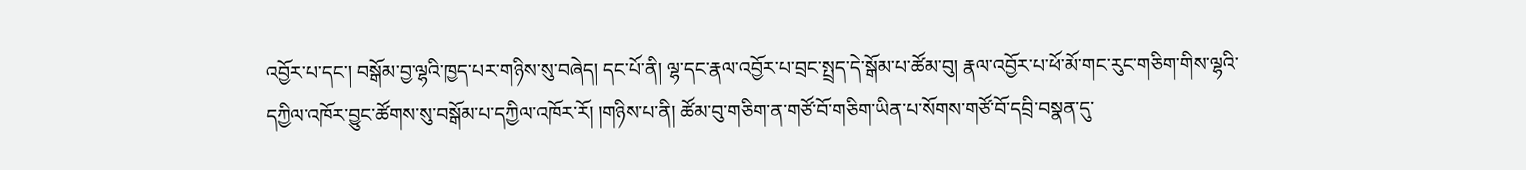འབྱོར་པ་དང་། བསྒོམ་བྱ་ལྷའི་ཁྱད་པར་གཉིས་སུ་བཞེད། དང་པོ་ནི། ལྷ་དང་རྣལ་འབྱོར་པ་བྲང་སྤྲད་དེ་སྒོམ་པ་ཚོམ་བུ། རྣལ་འབྱོར་པ་ཕོ་མོ་གང་རུང་གཅིག་གིས་ལྷའི་དཀྱིལ་འཁོར་བྱུང་ཚོགས་སུ་བསྒོམ་པ་དཀྱིལ་འཁོར་རོ། །གཉིས་པ་ནི། ཚོམ་བུ་གཅིག་ན་གཙོ་བོ་གཅིག་ཡིན་པ་སོགས་གཙོ་བོ་དབྲི་བསྣན་དུ་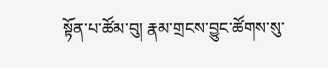སྟོན་པ་ཚོམ་བུ། རྣམ་གྲངས་བྱུང་ཚོགས་སུ་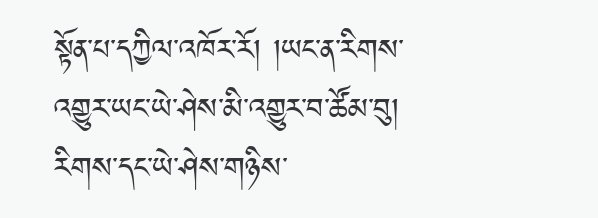སྟོན་པ་དཀྱིལ་འཁོར་རོ། །ཡང་ན་རིགས་འགྱུར་ཡང་ཡེ་ཤེས་མི་འགྱུར་བ་ཚོམ་བུ། རིགས་དང་ཡེ་ཤེས་གཉིས་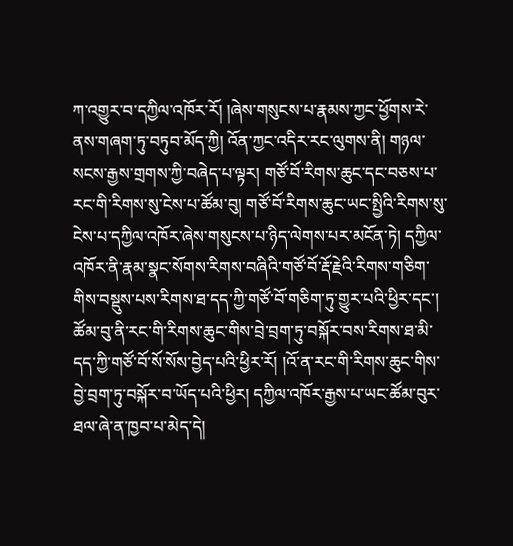ཀ་འགྱུར་བ་དཀྱིལ་འཁོར་རོ། །ཞེས་གསུངས་པ་རྣམས་ཀྱང་ཕྱོགས་རེ་ནས་གཞག་ཏུ་བཏུབ་མོད་ཀྱི། འོན་ཀྱང་འདིར་རང་ལུགས་ནི། གཉལ་སངས་རྒྱས་གྲགས་ཀྱི་བཞེད་པ་ལྟར། གཙོ་བོ་རིགས་ཆུང་དང་བཅས་པ་རང་གི་རིགས་སུ་ངེས་པ་ཚོམ་བུ། གཙོ་བོ་རིགས་ཆུང་ཡང་སྤྱིའི་རིགས་སུ་ངེས་པ་དཀྱིལ་འཁོར་ཞེས་གསུངས་པ་ཉིད་ལེགས་པར་མངོན་ཏེ། དཀྱིལ་འཁོར་ནི་རྣམ་སྣང་སོགས་རིགས་བཞིའི་གཙོ་བོ་རྡོ་རྗེའི་རིགས་གཅིག་གིས་བསྡུས་པས་རིགས་ཐ་དད་ཀྱི་གཙོ་བོ་གཅིག་ཏུ་གྱུར་པའི་ཕྱིར་དང་། ཚོམ་བུ་ནི་རང་གི་རིགས་ཆུང་གིས་བྲེ་བྲག་ཏུ་བསྐོར་བས་རིགས་ཐ་མི་དད་ཀྱི་གཙོ་བོ་སོ་སོས་བྱེད་པའི་ཕྱིར་རོ། །འོ་ན་རང་གི་རིགས་ཆུང་གིས་བྱེ་བྲག་ཏུ་བསྐོར་བ་ཡོད་པའི་ཕྱིར། དཀྱིལ་འཁོར་རྒྱས་པ་ཡང་ཚོམ་བུར་ཐལ་ཞེ་ན་ཁྱབ་པ་མེད་དེ།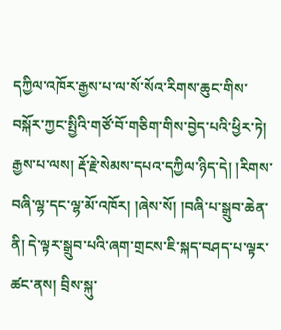དཀྱིལ་འཁོར་རྒྱས་པ་ལ་སོ་སོའ་རིགས་ཆུང་གིས་བསྐོར་ཀྱང་སྤྱིའི་གཙོ་བོ་གཅིག་གིས་བྱེད་པའི་ཕྱིར་ཏེ། རྒྱས་པ་ལས། རྡོ་རྗེ་སེམས་དཔའ་དཀྱིལ་ཉིད་དེ། །རིགས་བཞི་ལྷ་དང་ལྷ་མོ་འཁོར། །ཞེས་སོ། །བཞི་པ་སྒྲུབ་ཆེན་ནི། དེ་ལྟར་སྒྲུབ་པའི་ཞག་གྲངས་ཇི་སྐད་བཤད་པ་ལྟར་ཚང་ནས། བྲིས་སྐུ་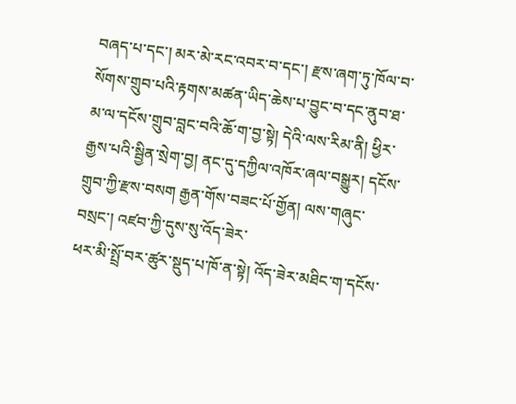བཞད་པ་དང་། མར་མེ་རང་འབར་བ་དང་། རྫས་ཞག་ཏུ་ཁོལ་བ་སོགས་གྲུབ་པའི་རྟགས་མཚན་ཡིད་ཆེས་པ་བྱུང་བ་དང་ནུབ་ཐ་མ་ལ་དངོས་གྲུབ་བླང་བའི་ཆོ་ག་བྱ་སྟེ། དེའི་ལས་རིམ་ནི། ཕྱིར་རྒྱས་པའི་སྦྱིན་སྲེག་བྱ། ནང་དུ་དཀྱིལ་འཁོར་ཞལ་བསྒྱུར། དངོས་གྲུབ་ཀྱི་རྫས་བསག རྒྱན་གོས་བཟང་པོ་གྱོན། ལས་གཞུང་བསྲང་། འཛབ་ཀྱི་དུས་སུ་འོད་ཟེར་
ཕར་མི་སྤྲོ་བར་ཚུར་སྡུད་པ་ཁོ་ན་སྟེ། འོད་ཟེར་མཐིང་ག་དངོས་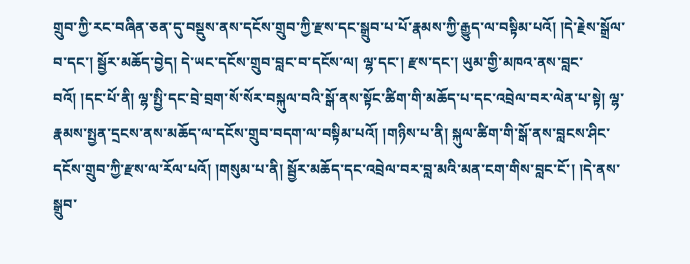གྲུབ་ཀྱི་རང་བཞིན་ཅན་དུ་བསྡུས་ནས་དངོས་གྲུབ་ཀྱི་རྫས་དང་སྒྲུབ་པ་པོ་རྣམས་ཀྱི་རྒྱུད་ལ་བསྟིམ་པའོ། །དེ་རྗེས་སྒྲོལ་བ་དང་། སྦྱོར་མཆོད་བྱེད། དེ་ཡང་དངོས་གྲུབ་བླང་བ་དངོས་ལ། ལྷ་དང་། རྫས་དང་། ཡུམ་གྱི་མཁའ་ནས་བླང་བའོ། །དང་པོ་ནི། ལྷ་སྤྱི་དང་བྲེ་བྲག་སོ་སོར་བསྐུལ་བའི་སྒོ་ནས་སྟོང་ཚིག་གི་མཆོད་པ་དང་འབྲེལ་བར་ལེན་པ་སྟེ། ལྷ་རྣམས་སྤྱན་དྲངས་ནས་མཆོད་ལ་དངོས་གྲུབ་བདག་ལ་བསྟིམ་པའོ། །གཉིས་པ་ནི། སྐུལ་ཚིག་གི་སྒོ་ནས་བླངས་ཤིང་དངོས་གྲུབ་ཀྱི་རྫས་ལ་རོལ་པའོ། །གསུམ་པ་ནི། སྦྱོར་མཆོད་དང་འབྲེལ་བར་བླ་མའི་མན་ངག་གིས་བླང་ངོ་། །དེ་ནས་སྒྲུབ་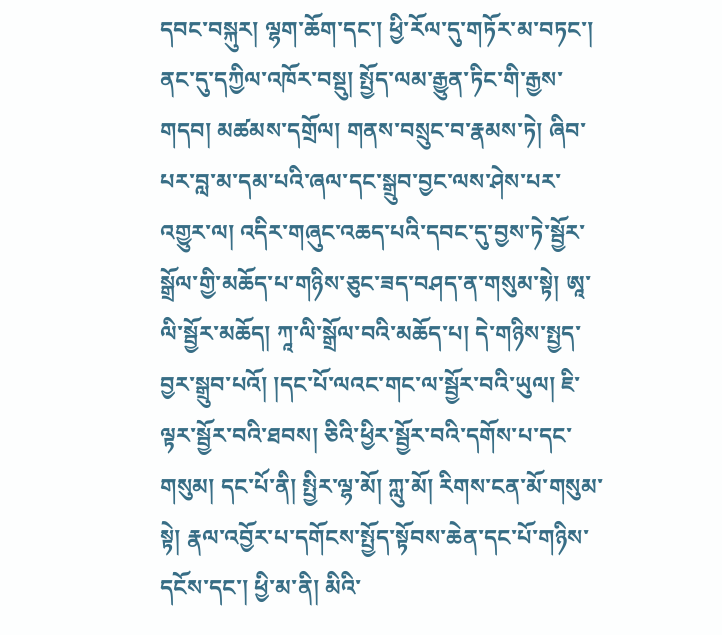དབང་བསྐུར། ལྷག་ཆོག་དང་། ཕྱི་རོལ་དུ་གཏོར་མ་བཏང་། ནང་དུ་དཀྱིལ་འཁོར་བསྡུ། སྤྱོད་ལམ་རྒྱུན་ཏིང་གི་རྒྱས་གདབ། མཚམས་དགྲོལ། གནས་བསྲུང་བ་རྣམས་ཏེ། ཞིབ་པར་བླ་མ་དམ་པའི་ཞལ་དང་སྒྲུབ་བྱང་ལས་ཤེས་པར་འགྱུར་ལ། འདིར་གཞུང་འཆད་པའི་དབང་དུ་བྱས་ཏེ་སྦྱོར་སྒྲོལ་གྱི་མཆོད་པ་གཉིས་ཅུང་ཟད་བཤད་ན་གསུམ་སྟེ། ཨཱ་ལི་སྦྱོར་མཆོད། ཀཱ་ལི་སྒྲོལ་བའི་མཆོད་པ། དེ་གཉིས་སྤྱད་བྱར་སྒྲུབ་པའོ། །དང་པོ་ལའང་གང་ལ་སྦྱོར་བའི་ཡུལ། ཇི་ལྟར་སྦྱོར་བའི་ཐབས། ཅིའི་ཕྱིར་སྦྱོར་བའི་དགོས་པ་དང་གསུམ། དང་པོ་ནི། སྤྱིར་ལྷ་མོ། ཀླུ་མོ། རིགས་ངན་མོ་གསུམ་སྟེ། རྣལ་འབྱོར་པ་དགོངས་སྤྱོད་སྟོབས་ཆེན་དང་པོ་གཉིས་དངོས་དང་། ཕྱི་མ་ནི། མིའི་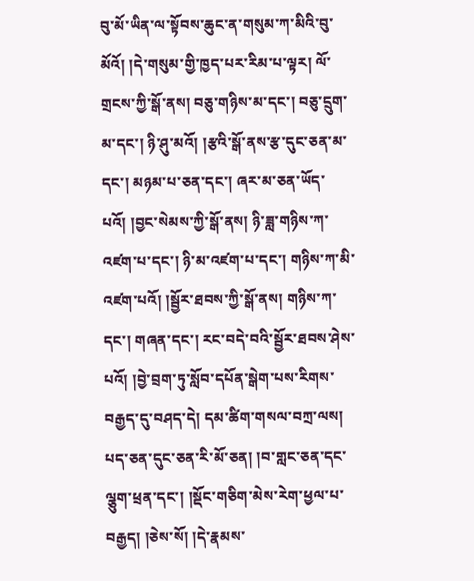བུ་མོ་ཡིན་ལ་སྟོབས་ཆུང་ན་གསུམ་ཀ་མིའི་བུ་མོའོ། །དེ་གསུམ་གྱི་ཁྱད་པར་རིམ་པ་ལྟར། ལོ་གྲངས་ཀྱི་སྒོ་ནས། བཅུ་གཉིས་མ་དང་། བཅུ་དྲུག་མ་དང་། ཉི་ཤུ་མའོ། །རྩའི་སྒོ་ནས་རྩ་དུང་ཅན་མ་དང་། མཉམ་པ་ཅན་དང་། ཞར་མ་ཅན་ཡོད་པའོ། །བྱང་སེམས་ཀྱི་སྒོ་ནས། ཉི་ཟླ་གཉིས་ཀ་འཛག་པ་དང་། ཉི་མ་འཛག་པ་དང་། གཉིས་ཀ་མི་འཛག་པའོ། །སྦྱོར་ཐབས་ཀྱི་སྒོ་ནས། གཉིས་ཀ་དང་། གཞན་དང་། རང་བདེ་བའི་སྦྱོར་ཐབས་ཤེས་པའོ། །བྱེ་བྲག་ཏུ་སློབ་དཔོན་སྒེག་པས་རིགས་བརྒྱད་དུ་བཤད་དེ། དམ་ཚིག་གསལ་བཀྲ་ལས། པད་ཅན་དུང་ཅན་རི་མོ་ཅན། །བ་གླང་ཅན་དང་ལྕུག་ཕྲན་དང་། །སྡོང་གཅིག་མེས་རེག་ཕྱལ་པ་བརྒྱད། །ཅེས་སོ། །དེ་རྣམས་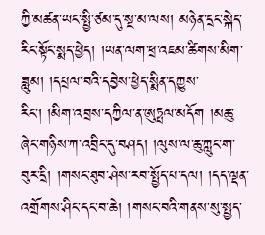ཀྱི་མཚན་ཡང་སྤྱི་ཙམ་དུ་སྔ་མ་ལས། མཉེན་དྲང་སྐེད་རིང་སྟོང་སྨད་ཕྱེད། །ཡན་ལག་ཕྲ་འཇམ་ཚིགས་མིག་ཟླུམ། །དཔྲལ་བའི་དབྱེས་ཕྱེད་སྨིན་དཀྱུས་རིང་། །མིག་འབྲས་དཀྱིལ་ན་ཨུཏྤལ་མདོག །མཆུ་ཞེང་གཉིས་ཀ་འབྲིང་དུ་བཤད། །ལུས་ལ་ཆུ་ཀླུང་ག་བུར་དྲི། །གསང་ཐུབ་ཤེས་རབ་སྤྱོད་པ་དལ། །དད་ལྡན་འགྲོགས་ཤིང་དང་བ་ཆེ། །གསང་བའི་གནས་སུ་སྤྱད་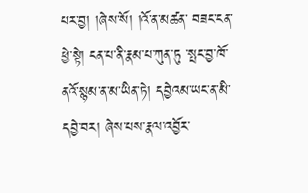པར་བྱ། །ཞེས་སོ། །འོ་ན་མཚན་ བཟང་ངན་ཕྱེ་སྟེ། ངན་པ་ནི་རྣམ་པ་ཀུན་ཏུ ་སྤང་བྱ་ཁོ་ནའོ་སྙམ་ན་མ་ཡིན་ཏེ། དབྱེའམ་ཡང་ན་མི་དབྱེ་བར། ཞེས་པས་རྣལ་འབྱོར་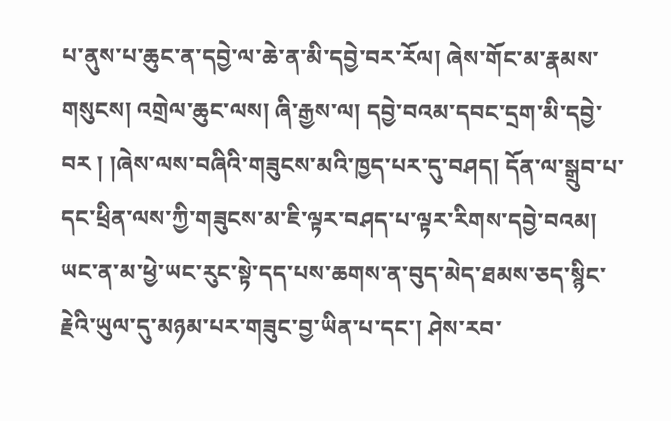པ་ནུས་པ་ཆུང་ན་དབྱེ་ལ་ཆེ་ན་མི་དབྱེ་བར་རོལ། ཞེས་གོང་མ་རྣམས་གསུངས། འགྲེལ་ཆུང་ལས། ཞི་རྒྱས་ལ། དབྱེ་བའམ་དབང་དྲག་མི་དབྱེ་བར ། །ཞེས་ལས་བཞིའི་གཟུངས་མའི་ཁྱད་པར་དུ་བཤད། དོན་ལ་སྒྲུབ་པ་དང་ཕྲིན་ལས་ཀྱི་གཟུངས་མ་ཇི་ལྟར་བཤད་པ་ལྟར་རིགས་དབྱེ་བའམ། ཡང་ན་མ་ཕྱེ་ཡང་རུང་སྟེ་དད་པས་ཆགས་ན་བུད་མེད་ཐམས་ཅད་སྙིང་རྗེའི་ཡུལ་དུ་མཉམ་པར་གཟུང་བྱ་ཡིན་པ་དང་། ཤེས་རབ་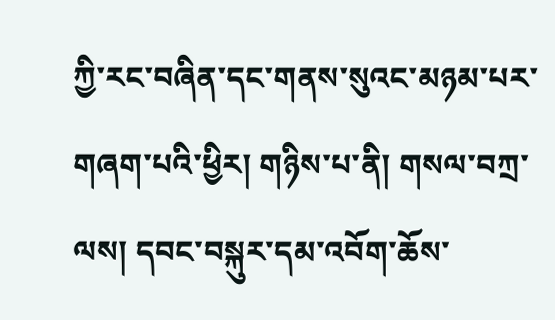ཀྱི་རང་བཞིན་དང་གནས་སུའང་མཉམ་པར་གཞག་པའི་ཕྱིར། གཉིས་པ་ནི། གསལ་བཀྲ་ལས། དབང་བསྐུར་དམ་འབོག་ཆོས་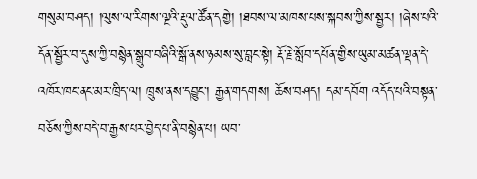གསུམ་བཤད། །ལུས་ལ་རིགས་ལྔའི་རྡུལ་ཚོན་དགྱེ། །ཐབས་ལ་མཁས་པས་སྐབས་ཀྱིས་སྦྱར། །ཞེས་པའི་དོན་སྦྱོར་བ་དུས་ཀྱི་བསྙེན་སྒྲུབ་བཞིའི་སྒོ་ནས་ཉམས་སུ་བླང་སྟེ། རྡོ་རྗེ་སློབ་དཔོན་གྱིས་ཡུམ་མཚན་ལྡན་དེ་འཁོར་ཁང་ནང་མར་ཁྲིད་ལ། ཁྲུས་ནས་དབྱུང་། རྒྱན་གདགས། ཆོས་བཤད། དམ་དབོག འདོད་པའི་བསྟན་བཅོས་ཀྱིས་བདེ་བ་རྒྱས་པར་བྱེད་པ་ནི་བསྙེན་པ། ཡབ་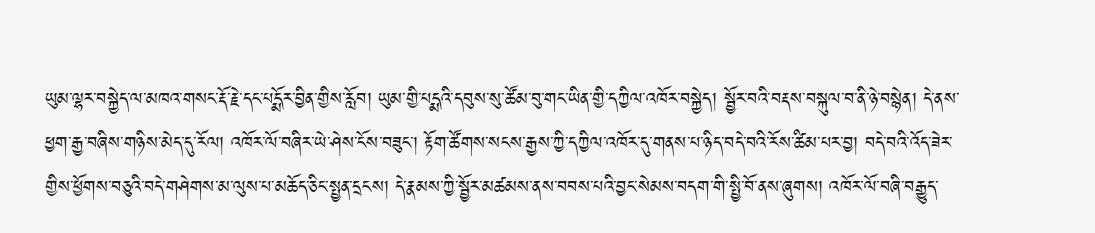ཡུམ་ལྷར་བསྐྱེད་ལ་མཁའ་གསང་རྡོ་རྗེ་དང་པདྨོར་བྱིན་གྱིས་རློབ། ཡུམ་གྱི་པདྨའི་དབུས་སུ་ཚོམ་བུ་གང་ཡིན་གྱི་དཀྱིལ་འཁོར་བསྐྱེད། སྦྱོར་བའི་བརྡས་བསྐུལ་བ་ནི་ཉེ་བསྙེན། དེ་ནས་ཕྱག་རྒྱ་བཞིས་གཉིས་མེད་དུ་རོལ། འཁོར་ལོ་བཞིར་ཡེ་ཤེས་ངོས་བཟུང་། རྟོག་ཚོགས་སངས་རྒྱས་ཀྱི་དཀྱིལ་འཁོར་དུ་གནས་པ་ཉིད་བདེ་བའི་རོས་ཚིམ་པར་བྱ། བདེ་བའི་འོད་ཟེར་གྱིས་ཕྱོགས་བཅུའི་བདེ་གཤེགས་མ་ལུས་པ་མཆོད་ཅིང་སྤྱན་དྲངས། དེ་རྣམས་ཀྱི་སྦྱོར་མཚམས་ནས་བབས་པའི་བྱང་སེམས་བདག་གི་སྤྱི་བོ་ནས་ཞུགས། འཁོར་ལོ་བཞི་བརྒྱུད་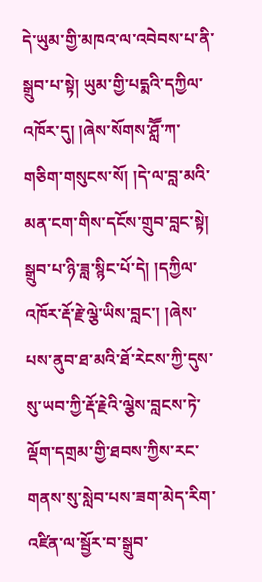དེ་ཡུམ་གྱི་མཁའ་ལ་འབེབས་པ་ནི་སྒྲུབ་པ་སྟེ། ཡུམ་གྱི་པདྨའི་དཀྱིལ་འཁོར་དུ། །ཞེས་སོགས་ཤླཽ་ཀ་གཅིག་གསུངས་སོ། །དེ་ལ་བླ་མའི་མན་ངག་གིས་དངོས་གྲུབ་བླང་སྟེ། སྒྲུབ་པ་ཉི་ཟླ་སྙིང་པོ་དེ། །དཀྱིལ་འཁོར་རྡོ་རྗེ་ལྕེ་ཡིས་བླང་། །ཞེས་པས་ནུབ་ཐ་མའི་ཐོ་རེངས་ཀྱི་དུས་སུ་ཡབ་ཀྱི་རྡོ་རྗེའི་ལྕེས་བླངས་ཏེ་ལྡོག་དགྲམ་གྱི་ཐབས་ཀྱིས་རང་གནས་སུ་སླེབ་པས་ཟག་མེད་རིག་འཛིན་ལ་སྦྱོར་བ་སྒྲུབ་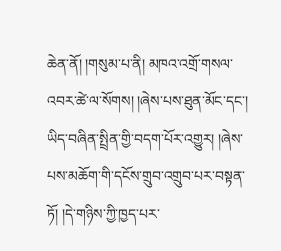ཆེན་ནོ། །གསུམ་པ་ནི། མཁའ་འགྲོ་གསལ་འབར་ཚེ་ལ་སོགས། །ཞེས་པས་ཐུན་མོང་དང་། ཡིད་བཞིན་སྤྲིན་གྱི་བདག་པོར་འགྱུར། །ཞེས་པས་མཆོག་གི་དངོས་གྲུབ་འགྲུབ་པར་བསྟན་ཏོ། །དེ་གཉིས་ཀྱི་ཁྱད་པར་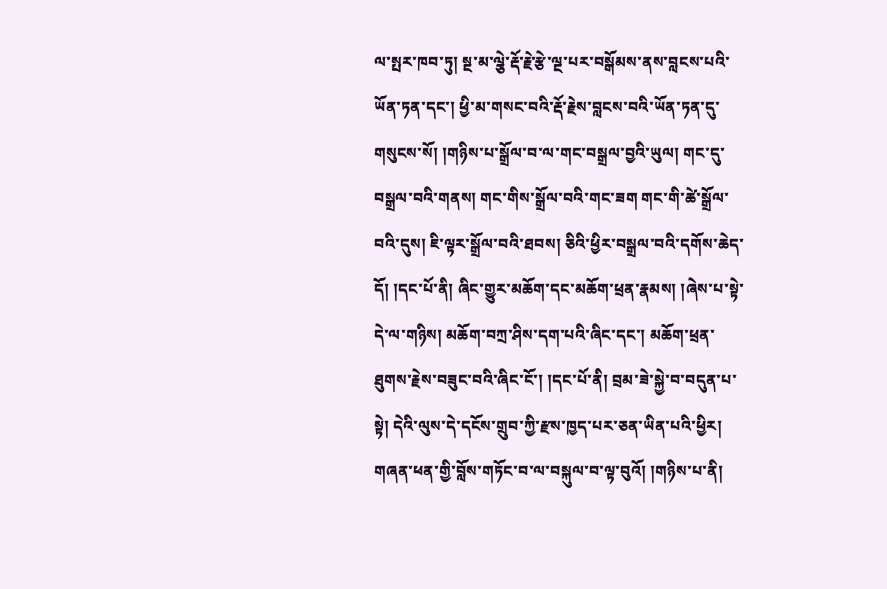ལ་སྤར་ཁབ་ཏུ། སྔ་མ་ལྕེ་རྡོ་རྗེ་རྩེ་ལྔ་པར་བསྒོམས་ནས་བླངས་པའི་ཡོན་ཏན་དང་། ཕྱི་མ་གསང་བའི་རྡོ་རྗེས་བླངས་བའི་ཡོན་ཏན་དུ་གསུངས་སོ། །གཉིས་པ་སྒྲོལ་བ་ལ་གང་བསྒྲལ་བྱའི་ཡུལ། གང་དུ་བསྒྲལ་བའི་གནས། གང་གིས་སྒྲོལ་བའི་གང་ཟག གང་གི་ཚེ་སྒྲོལ་བའི་དུས། ཇི་ལྟར་སྒྲོལ་བའི་ཐབས། ཅིའི་ཕྱིར་བསྒྲལ་བའི་དགོས་ཆེད་དོ། །དང་པོ་ནི། ཞིང་གྱུར་མཆོག་དང་མཆོག་ཕྲན་རྣམས། །ཞེས་པ་སྟེ་དེ་ལ་གཉིས། མཆོག་བཀྲ་ཤིས་དག་པའི་ཞིང་དང་། མཆོག་ཕྲན་ཐུགས་རྗེས་བཟུང་བའི་ཞིང་ངོ་། །དང་པོ་ནི། བྲམ་ཟེ་སྐྱེ་བ་བདུན་པ་སྟེ། དེའི་ལུས་དེ་དངོས་གྲུབ་ཀྱི་རྫས་ཁྱད་པར་ཅན་ཡིན་པའི་ཕྱིར། གཞན་ཕན་གྱི་བློས་གཏོང་བ་ལ་བསྐུལ་བ་ལྟ་བུའོ། །གཉིས་པ་ནི།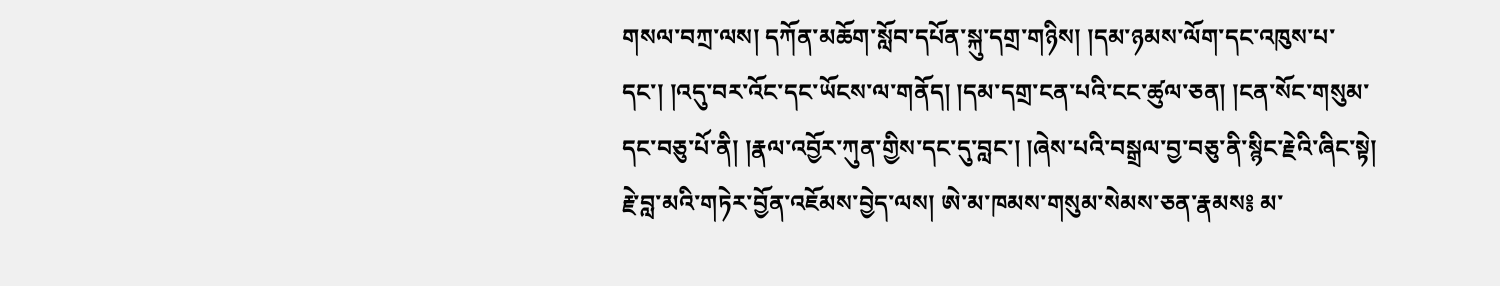གསལ་བཀྲ་ལས། དཀོན་མཆོག་སློབ་དཔོན་སྐུ་དགྲ་གཉིས། །དམ་ཉམས་ལོག་དང་འཁུས་པ་དང་། །འདུ་བར་འོང་དང་ཡོངས་ལ་གནོད། །དམ་དགྲ་ངན་པའི་ངང་ཚུལ་ཅན། །ངན་སོང་གསུམ་དང་བཅུ་པོ་ནི། །རྣལ་འབྱོར་ཀུན་གྱིས་དང་དུ་བླང་། །ཞེས་པའི་བསྒྲལ་བྱ་བཅུ་ནི་སྙིང་རྗེའི་ཞིང་སྟེ། རྗེ་བླ་མའི་གཏེར་བྱོན་འཇོམས་བྱེད་ལས། ཨེ་མ་ཁམས་གསུམ་སེམས་ཅན་རྣམས༔ མ་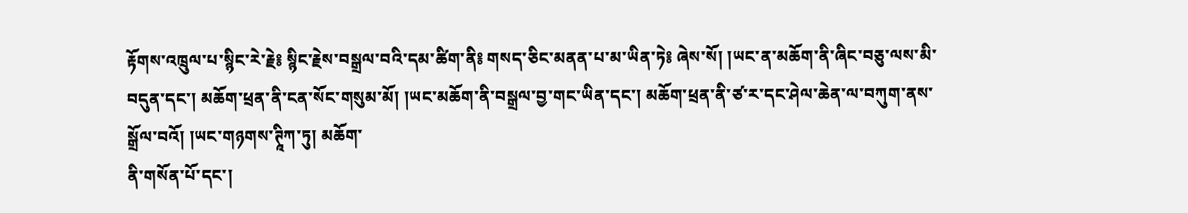རྟོགས་འཁྲུལ་པ་སྙིང་རེ་རྗེ༔ སྙིང་རྗེས་བསྒྲལ་བའི་དམ་ཚིག་ནི༔ གསད་ཅིང་མནན་པ་མ་ཡིན་ཏེ༔ ཞེས་སོ། །ཡང་ན་མཆོག་ནི་ཞིང་བཅུ་ལས་མི་བདུན་དང་། མཆོག་ཕྲན་ནི་ངན་སོང་གསུམ་མོ། །ཡང་མཆོག་ནི་བསྒྲལ་བྱ་གང་ཡིན་དང་། མཆོག་ཕྲན་ནི་ཙ་ར་དང་ཤེལ་ཆེན་ལ་བཀུག་ནས་སྒྲོལ་བའོ། །ཡང་གཉགས་ཊཱིཀ་ཏུ། མཆོག་
ནི་གསོན་པོ་དང་།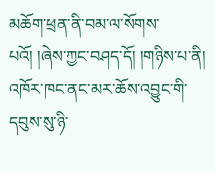མཆོག་ཕྲན་ནི་བམ་ལ་སོགས་པའོ། །ཞེས་ཀྱང་བཤད་དོ། །གཉིས་པ་ནི། འཁོར་ཁང་ནང་མར་ཆོས་འབྱུང་གི་དབུས་སུ་ཉི་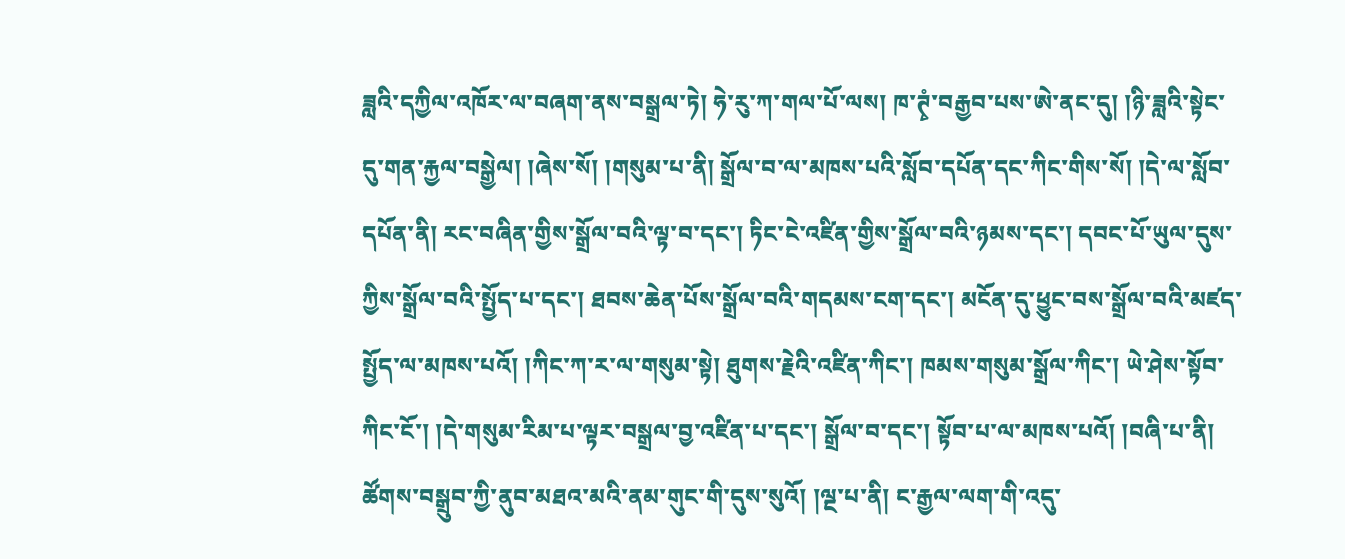ཟླའི་དཀྱིལ་འཁོར་ལ་བཞག་ནས་བསྒྲལ་ཏེ། ཧེ་རུ་ཀ་གལ་པོ་ལས། ཁ་ཊྭཾ་བརྒྱབ་པས་ཨེ་ནང་དུ། །ཉི་ཟླའི་སྟེང་དུ་གན་རྐྱལ་བསྒྱེལ། །ཞེས་སོ། །གསུམ་པ་ནི། སྒྲོལ་བ་ལ་མཁས་པའི་སློབ་དཔོན་དང་ཀིང་གིས་སོ། །དེ་ལ་སློབ་དཔོན་ནི། རང་བཞིན་གྱིས་སྒྲོལ་བའི་ལྟ་བ་དང་། ཏིང་ངེ་འཛིན་གྱིས་སྒྲོལ་བའི་ཉམས་དང་། དབང་པོ་ཡུལ་དུས་ཀྱིས་སྒྲོལ་བའི་སྤྱོད་པ་དང་། ཐབས་ཆེན་པོས་སྒྲོལ་བའི་གདམས་ངག་དང་། མངོན་དུ་ཕྱུང་བས་སྒྲོལ་བའི་མཛད་སྤྱོད་ལ་མཁས་པའོ། །ཀིང་ཀ་ར་ལ་གསུམ་སྟེ། ཐུགས་རྗེའི་འཛིན་ཀིང་། ཁམས་གསུམ་སྒྲོལ་ཀིང་། ཡེ་ཤེས་སྟོབ་ཀིང་ངོ་། །དེ་གསུམ་རིམ་པ་ལྟར་བསྒྲལ་བྱ་འཛིན་པ་དང་། སྒྲོལ་བ་དང་། སྟོབ་པ་ལ་མཁས་པའོ། །བཞི་པ་ནི། ཚོགས་བསྒྲུབ་ཀྱི་ནུབ་མཐའ་མའི་ནམ་གུང་གི་དུས་སུའོ། །ལྔ་པ་ནི། ང་རྒྱལ་ལག་གི་འདུ་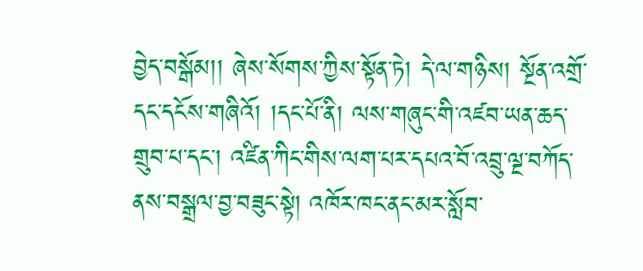བྱེད་བསྒོམ།། ཞེས་སོགས་ཀྱིས་སྟོན་ཏེ། དེ་ལ་གཉིས། སྔོན་འགྲོ་དང་དངོས་གཞིའོ། །དང་པོ་ནི། ལས་གཞུང་གི་འཛབ་ཡན་ཆད་གྲུབ་པ་དང་། འཛིན་ཀིང་གིས་ལག་པར་དཔའ་བོ་འབྲུ་ལྔ་བཀོད་ནས་བསྒྲལ་བྱ་བཟུང་སྟེ། འཁོར་ཁང་ནང་མར་སློབ་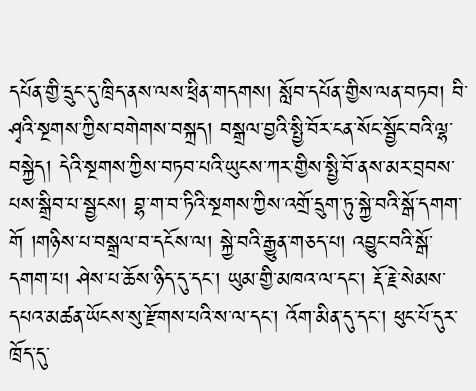དཔོན་གྱི་དྲུང་དུ་ཁྲིད་ནས་ལས་ཕྲིན་གདགས། སློབ་དཔོན་གྱིས་ལན་བཏབ། བི་ཤྭའི་སྔགས་ཀྱིས་བགེགས་བསྐྲད། བསྒྲལ་བྱའི་སྤྱི་བོར་ངན་སོང་སྦྱོང་བའི་ལྷ་བསྐྱེད། དེའི་སྔགས་ཀྱིས་བཏབ་པའི་ཡུངས་ཀར་གྱིས་སྤྱི་བོ་ནས་མར་བྲབས་པས་སྒྲིབ་པ་སྦྱངས། བྷ་ག་བ་ཏིའི་སྔགས་ཀྱིས་འགྲོ་དྲུག་ཏུ་སྐྱེ་བའི་སྒོ་དགག་གོ །གཉིས་པ་བསྒྲལ་བ་དངོས་ལ། སྐྱེ་བའི་རྒྱུན་གཅད་པ། འབྱུང་བའི་སྒོ་དགག་པ། ཤེས་པ་ཆོས་ཉིད་དུ་དང་། ཡུམ་གྱི་མཁའ་ལ་དང་། རྡོ་རྗེ་སེམས་དཔའ་མཚན་ཡོངས་སུ་རྫོགས་པའི་ས་ལ་དང་། འོག་མིན་དུ་དང་། ཕུང་པོ་དུར་ཁྲོད་དུ་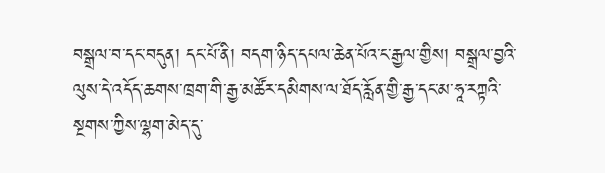བསྒྲལ་བ་དང་བདུན། དང་པོ་ནི། བདག་ཉིད་དཔལ་ཆེན་པོའ་ང་རྒྱལ་གྱིས། བསྒྲལ་བྱའི་ལུས་དེ་འདོད་ཆགས་ཁྲག་གི་རྒྱ་མཚོར་དམིགས་ལ་ཐོད་རློན་གྱི་རྒྱ་དང་མ་ཧཱ་རཀྟའི་སྔགས་ཀྱིས་ལྷག་མེད་དུ་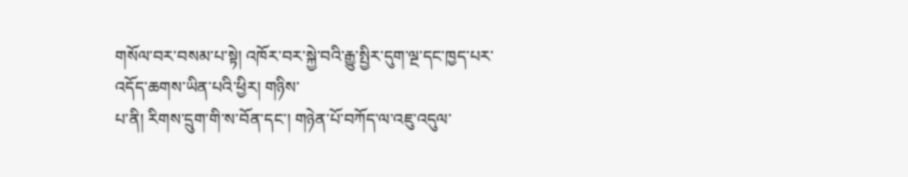གསོལ་བར་བསམ་པ་སྟེ། འཁོར་བར་སྐྱེ་བའི་རྒྱུ་སྤྱིར་དུག་ལྔ་དང་ཁྱད་པར་འདོད་ཆགས་ཡིན་པའི་ཕྱིར། གཉིས་
པ་ནི། རིགས་དྲུག་གི་ས་བོན་དང་། གཉེན་པོ་བཀོད་ལ་འཇུ་འདུལ་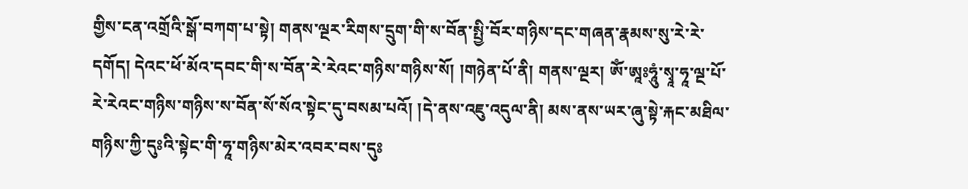གྱིས་ངན་འགྲོའི་སྒོ་བཀག་པ་སྟེ། གནས་ལྔར་རིགས་དྲུག་གི་ས་བོན་སྤྱི་བོར་གཉིས་དང་གཞན་རྣམས་སུ་རེ་རེ་དགོད། དེའང་ཕོ་མོའ་དབང་གི་ས་བོན་རེ་རེའང་གཉིས་གཉིས་སོ། །གཉེན་པོ་ནི། གནས་ལྔར། ༀ་ཨཱཿཧཱུཾ་སྭཱ་ཧཱ་ལྔ་པོ་རེ་རེའང་གཉིས་གཉིས་ས་བོན་སོ་སོའ་སྟེང་དུ་བསམ་པའོ། །དེ་ནས་འཇུ་འདུལ་ནི། མས་ནས་ཡར་ཞུ་སྟེ་རྐང་མཐིལ་གཉིས་ཀྱི་དུཿའི་སྟེང་གི་ཧཱ་གཉིས་མེར་འབར་བས་དུཿ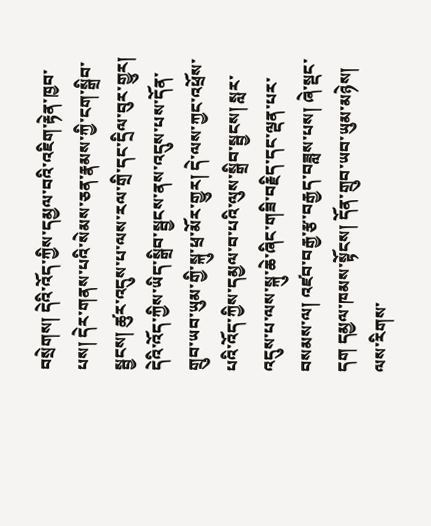བསྲེགས། དེའི་འོད་ཀྱིས་དམྱལ་བའི་འཇིག་རྟེན་ཁྱབ་པས། དེར་གནས་པའི་སེམས་ཅན་རྣམས་ཀྱི་ངག་སྒྲིབ་སྦྱངས། ཚུར་འདུས་པ་ལས་རལ་གྲི་དང་དྲིལ་བུར་གྱུར། དེའི་འོད་ཀྱིས་ཡིད་སྒྲིབ་སྦྱངས་ནས་འདུས་པས་དོན་གྲུབ་ཡབ་ཡུམ་གྱི་སྐུ་ཕྲ་མོར་གྱུར། དེ་ལས་ཀྱང་འཕྲོས་པའི་འོད་ཀྱིས་དམྱལ་བ་པའི་ལུས་སྒྲིབ་སྦྱངས། སླར་འདུས་པ་ལས་སྐུ་ཆེ་ཞིང་གཟི་བརྗིད་དང་ལྡན་པར་བསམས་ལ། འཛབ་བརྒྱ་རྩ་བརྒྱད་བཟླས་པས། ཞེ་སྡང་དག དམྱལ་ཁམས་སྟོངས། དོན་གྲུབ་ཡབ་ཡུམ་མཉེས། ལས་རིགས་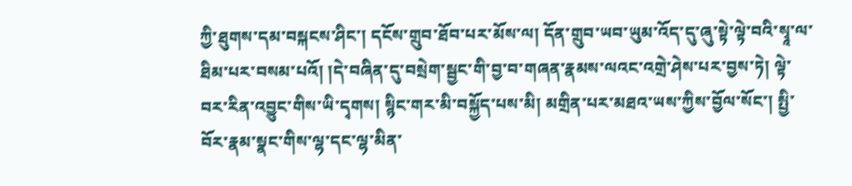ཀྱི་ཐུགས་དམ་བསྐངས་ཤིང་། དངོས་གྲུབ་ཐོབ་པར་མོས་ལ། དོན་གྲུབ་ཡབ་ཡུམ་འོད་དུ་ཞུ་སྟེ་ལྟེ་བའི་སྭཱ་ལ་ཐིམ་པར་བསམ་པའོ། །དེ་བཞིན་དུ་བསྲེག་སྦྱང་གི་བྱ་བ་གཞན་རྣམས་ལའང་འགྲེ་ཤེས་པར་བྱས་ཏེ། ལྟེ་བར་རིན་འབྱུང་གིས་ཡི་དྭགས། སྙིང་གར་མི་བསྐྱོད་པས་མི། མགྲིན་པར་མཐའ་ཡས་ཀྱིས་བྱོལ་སོང་། སྤྱི་བོར་རྣམ་སྣང་གིས་ལྷ་དང་ལྷ་མིན་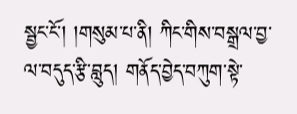སྦྱང་ངོ་། །གསུམ་པ་ནི། ཀིང་གིས་བསྒྲལ་བྱ་ལ་བདུད་རྩི་བླུད། གནོད་བྱེད་བཀུག་སྟེ་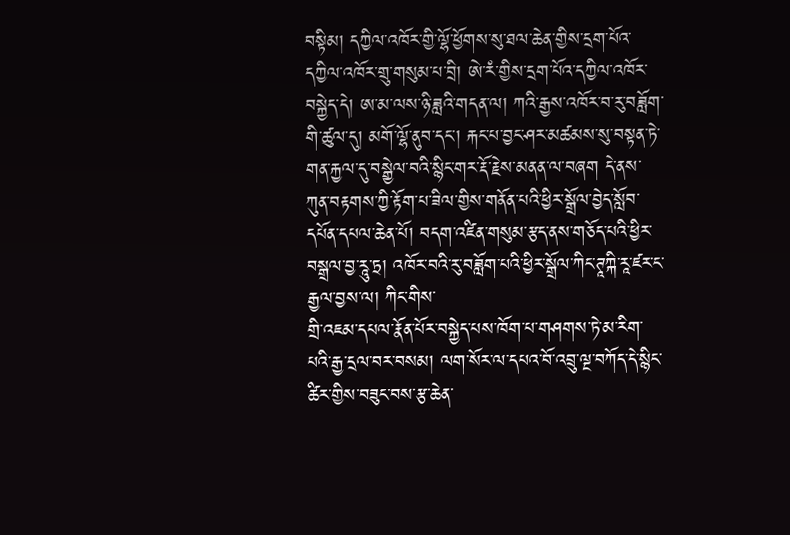བསྟིམ། དཀྱིལ་འཁོར་གྱི་ལྷོ་ཕྱོགས་སུ་ཐལ་ཆེན་གྱིས་དྲག་པོའ་དཀྱིལ་འཁོར་གྲུ་གསུམ་པ་བྲི། ཨེ་རཾ་གྱིས་དྲག་པོའ་དཀྱིལ་འཁོར་བསྐྱེད་དེ། ཨ་མ་ལས་ཉི་ཟླའི་གདན་ལ། ཀའི་རྒྱས་འཁོར་བ་རུ་བཟློག་གི་ཚུལ་དུ། མགོ་ལྷོ་ནུབ་དང་། རྐང་པ་བྱང་ཤར་མཚམས་སུ་བསྟན་ཏེ་གན་རྐྱལ་དུ་བསྒྱེལ་བའི་སྙིང་གར་རྡོ་རྗེས་མནན་ལ་བཞག དེ་ནས་ཀུན་བརྟགས་ཀྱི་རྟོག་པ་ཟིལ་གྱིས་གནོན་པའི་ཕྱིར་སྒྲོལ་བྱེད་སློབ་དཔོན་དཔལ་ཆེན་པོ། བདག་འཛིན་གསུམ་རྩད་ནས་གཅོད་པའི་ཕྱིར་བསྒྲལ་བྱ་རཱུ་ཏྲ། འཁོར་བའི་རུ་བཟློག་པའི་ཕྱིར་སྒྲོལ་ཀིང་ཊཱཀྐི་རཱ་ཛར་ང་རྒྱལ་བྱས་ལ། ཀིང་གིས་
གྲི་འཇམ་དཔལ་རྣོན་པོར་བསྐྱེད་པས་ཁོག་པ་གཤགས་ཏེ་མ་རིག་པའི་རྒྱ་དྲལ་བར་བསམ། ལག་སོར་ལ་དཔའ་བོ་འབྲུ་ལྔ་བཀོད་དེ་སྙིང་ཚིར་གྱིས་བཟུང་བས་རྩ་ཆེན་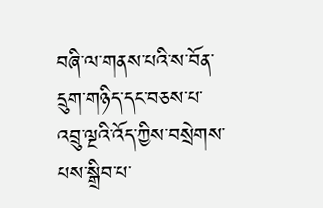བཞི་ལ་གནས་པའི་ས་བོན་དྲུག་གཉིད་དང་བཅས་པ་འབྲུ་ལྔའི་འོད་ཀྱིས་བསྲེགས་པས་སྒྲིབ་པ་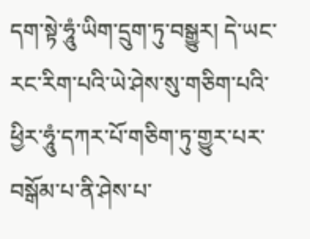དག་སྟེ་ཧཱུཾ་ཡིག་དྲུག་ཏུ་བསྒྱུར། དེ་ཡང་རང་རིག་པའི་ཡེ་ཤེས་སུ་གཅིག་པའི་ཕྱིར་ཧཱུཾ་དཀར་པོ་གཅིག་ཏུ་གྱུར་པར་བསྒོམ་པ་ནི་ཤེས་པ་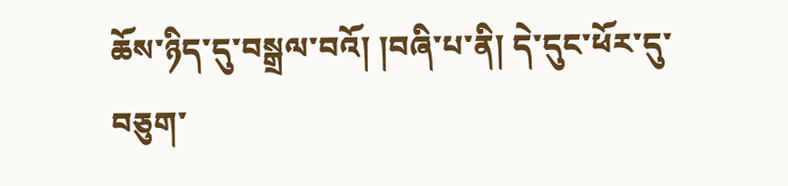ཆོས་ཉིད་དུ་བསྒྲལ་བའོ། །བཞི་པ་ནི། དེ་དུང་ཕོར་དུ་བཅུག་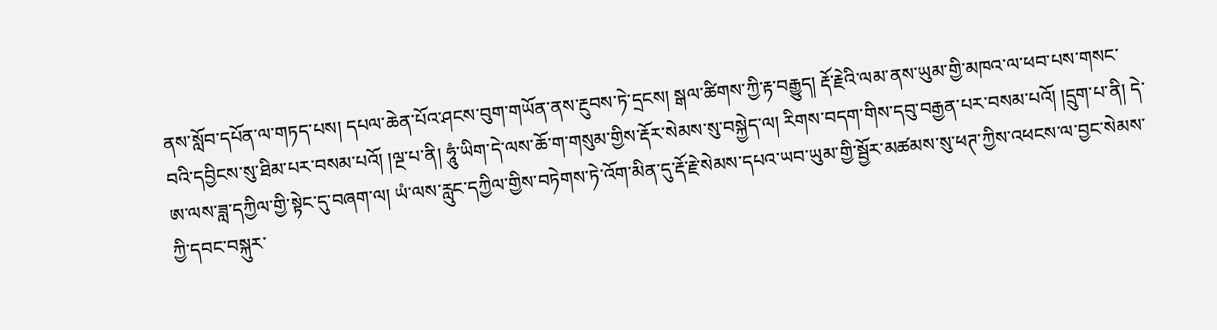ནས་སློབ་དཔོན་ལ་གཏད་པས། དཔལ་ཆེན་པོའ་ཤངས་བུག་གཡོན་ནས་རྔུབས་ཏེ་དྲངས། སྒལ་ཚིགས་ཀྱི་རྟ་བརྒྱུད། རྡོ་རྗེའི་ལམ་ནས་ཡུམ་གྱི་མཁའ་ལ་ཕབ་པས་གསང་བའི་དབྱིངས་སུ་ཐིམ་པར་བསམ་པའོ། །ལྔ་པ་ནི། ཧཱུཾ་ཡིག་དེ་ལས་ཆོ་ག་གསུམ་གྱིས་རྡོར་སེམས་སུ་བསྐྱེད་ལ། རིགས་བདག་གིས་དབུ་བརྒྱན་པར་བསམ་པའོ། །དྲུག་པ་ནི། དེ་ཨ་ལས་ཟླ་དཀྱིལ་གྱི་སྟེང་དུ་བཞག་ལ། ཡཾ་ལས་རླུང་དཀྱིལ་གྱིས་བཏེགས་ཏེ་འོག་མིན་དུ་རྡོ་རྗེ་སེམས་དཔའ་ཡབ་ཡུམ་གྱི་སྦྱོར་མཚམས་སུ་ཕཊ་ཀྱིས་འཕངས་ལ་བྱང་སེམས་ཀྱི་དབང་བསྐུར་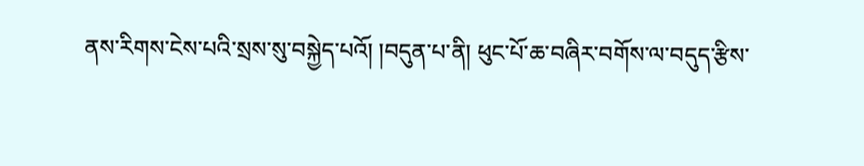ནས་རིགས་ངེས་པའི་སྲས་སུ་བསྐྱེད་པའོ། །བདུན་པ་ནི། ཕུང་པོ་ཆ་བཞིར་བགོས་ལ་བདུད་རྩིས་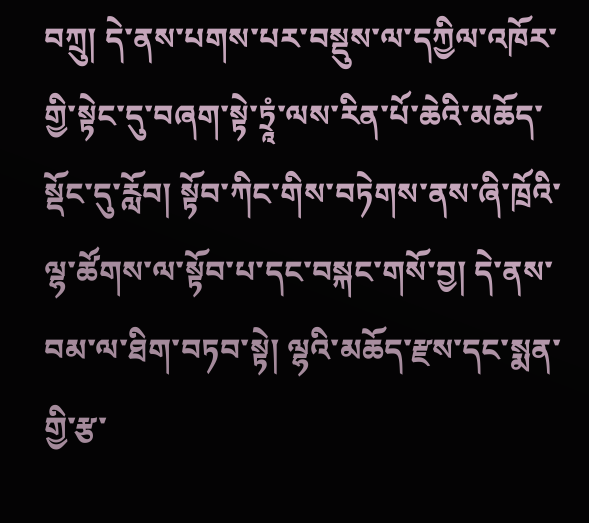བཀྲུ། དེ་ནས་པགས་པར་བསྡུས་ལ་དཀྱིལ་འཁོར་གྱི་སྟེང་དུ་བཞག་སྟེ་ཏྲཱཾ་ལས་རིན་པོ་ཆེའི་མཆོད་སྡོང་དུ་རློབ། སྟོབ་ཀིང་གིས་བཏེགས་ནས་ཞི་ཁྲོའི་ལྷ་ཚོགས་ལ་སྟོབ་པ་དང་བསྐང་གསོ་བྱ། དེ་ནས་བམ་ལ་ཐིག་བཏབ་སྟེ། ལྷའི་མཆོད་རྫས་དང་སྨན་གྱི་རྩ་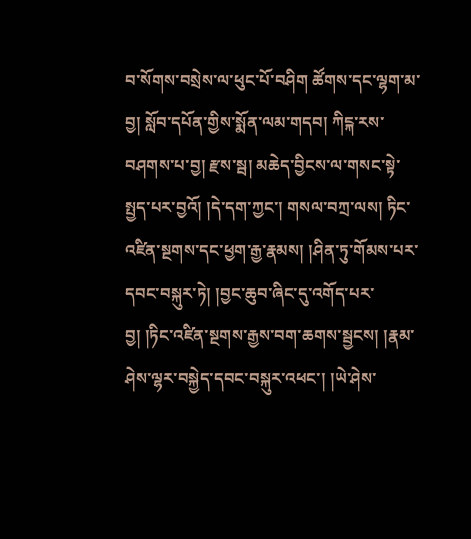བ་སོགས་བསྲེས་ལ་ཕུང་པོ་བཤིག ཚོགས་དང་ལྷག་མ་བྱ། སློབ་དཔོན་གྱིས་སྨོན་ལམ་གདབ། ཀིངྐ་རས་བཤགས་པ་བྱ། རྫས་སྦ། མཆེད་བྱིངས་ལ་གསང་སྟེ་སྤྱད་པར་བྱའོ། །དེ་དག་ཀྱང་། གསལ་བཀྲ་ལས། ཏིང་འཛིན་སྔགས་དང་ཕྱག་རྒྱ་རྣམས། །ཤིན་ཏུ་གོམས་པར་དབང་བསྐུར་ཏེ། །བྱང་ཆུབ་ཞིང་དུ་འགོད་པར་བྱ། །ཏིང་འཛིན་སྔགས་རྒྱས་བག་ཆགས་སྦྱངས། །རྣམ་ཤེས་ལྷར་བསྐྱེད་དབང་བསྐུར་འཕང་། །ཡེ་ཤེས་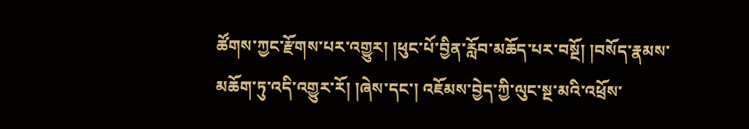ཚོགས་ཀྱང་རྫོགས་པར་འགྱུར། །ཕུང་པོ་བྱིན་རློབ་མཆོད་པར་བསྔོ། །བསོད་རྣམས་མཆོག་ཏུ་འདི་འགྱུར་རོ། །ཞེས་དང་། འཇོམས་བྱེད་ཀྱི་ལུང་སྔ་མའི་འཕྲོས་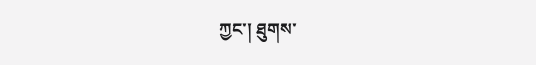ཀྱང་། ཐུགས་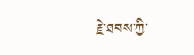རྗེ་ཐབས་ཀྱི་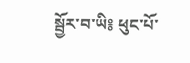སྦྱོར་བ་ཡི༔ ཕུང་པོ་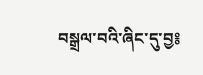བསྒྲལ་བའི་ཞིང་དུ་བྱ༔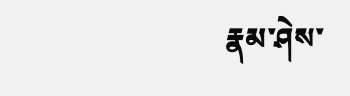རྣམ་ཤེས་